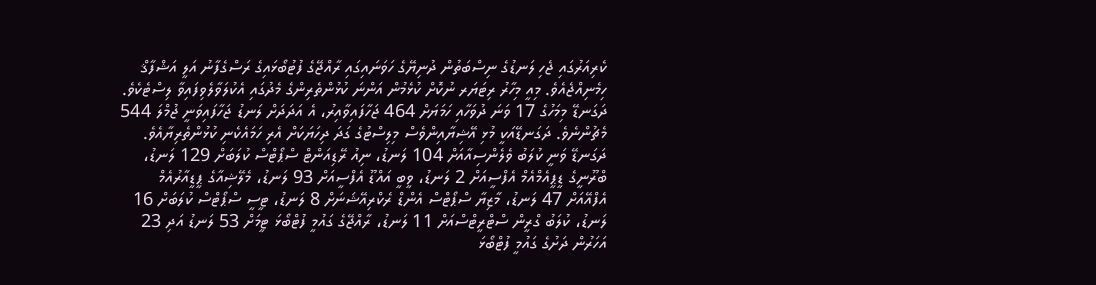ކެރިއަރުގައި ޖެހި ލަނޑުގެ ނިސްބަތުން ދުނިޔޭގެ ހަވަނައިގައި ރާއްޖޭގެ ފުޓުބޯޅައިގެ ރަސްގެފާނު އަލީ އަޝްފާޤް ހިމެނިއްޖެއެވެ. މިއީ މިހާރު ރިޓަޔަރ ނުކޮށް ކުޅެމުން އަންނަ ކުޅުންތެރިންގެ މެދުގައި އެކުލަވާލެވިފައިވާ ލިސްޓެކެވެ.
ދަގަނޑޭ މިމަހުގެ 17 ވަނަ ދުވަހާއި ހަމަޔަށް 464 ޖަހާފައިވާއިރު، އެ އަދަދަށް ލަނޑު ޖަހާފައިވަނީ ޖުމްލަ 544 މެޗުންނެވެ. ދަގަނޑޭއަކީ މުޅި އޭޝިޔާއިންވެސް މިލިސްޓުގެ ގަދަ ދިހަޔަކަށް އެރި ހަމައެކެނި ކުޅުންތެރިޔާއެވެ.
ދަގަނޑޭ ވަނީ ކުލަބު ވެލެންސިއާއަށް 104 ލަނޑު، ނިއު ރޭޑިއަންޓް ސްޕޯޓްސް ކުލަބަށް 129 ލަނޑު، ބްރޫނީގެ ޑީޕީއެމްއެމް އެފްސީއަށް 2 ލަނޑު، ވީބީ އައްޑޫ އެފްސީއަށް 93 ލަނޑު، މެލޭޝިއާގެ ޕީޑީއާރުއެމް އެފްއޭއަށް 47 ލަނޑު، މާޒިޔާ ސްޕޯޓްސް އެންޑް ރެކްރިއޭޝަނަށް 8 ލަނޑު، ޓީސީ ސްޕޯޓްސް ކުލަބަށް 16 ލަނޑު، ކުލަބު ގްރީން ސްޓްރީޓްސްއަށް 11 ލަނޑު، ރާއްޖޭގެ ގައުމީ ފުޓްބޯޅަ ޓީމަށް 53 ލަނޑު އަދި 23 އަހަރުން ދަށުގެ ގައުމީ ފުޓްބޯޅަ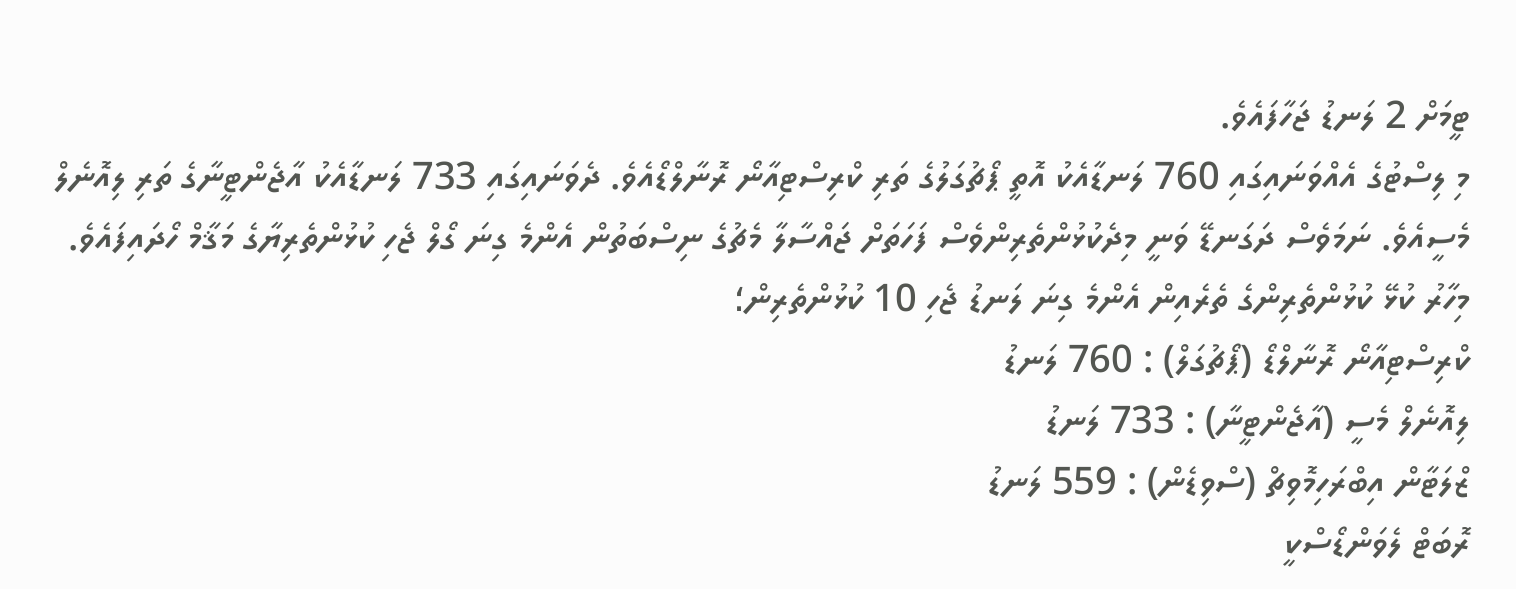ޓީމަށް 2 ލަނޑު ޖަހާފައެވެ.
މި ލިސްޓުގެ އެއްވަނައިގައި 760 ލަނޑާއެކު އޮތީ ޕޯޗުގަލުގެ ތަރި ކްރިސްޓިއާނޯ ރޮނާލްޑޯއެވެ. ދެވަނައިގައި 733 ލަނޑާއެކު އާޖެންޓީނާގެ ތަރި ލިއޮނެލް މެސީއެވެ. ނަމަވެސް ދަގަނޑޭ ވަނީ މިދެކުޅުންތެރިންވެސް ފަހަތަށް ޖައްސާލާ މެޗުގެ ނިސްބަތުން އެންމެ ގިނަ ގޯލް ޖެހި ކުޅުންތެރިޔާގެ މަޤާމް ހޯދައިފައެވެ.
މިހާރު ކުޅޭ ކުޅުންތެރިންގެ ތެރެއިން އެންމެ ގިނަ ލަނޑު ޖެހި 10 ކުޅުންތެރިން؛
ކްރިސްޓިއާނޯ ރޮނާލްޑޯ (ޕޯޗުގަލް) : 760 ލަނޑު
ލިއޮނެލް މެސީ (އާޖެންޓީނާ) : 733 ލަނޑު
ޒްލަޓާން އިބްރަހިމޮވިޗް (ސްވިޑެން) : 559 ލަނޑު
ރޮބަޓް ލެވަންޑޯސްކީ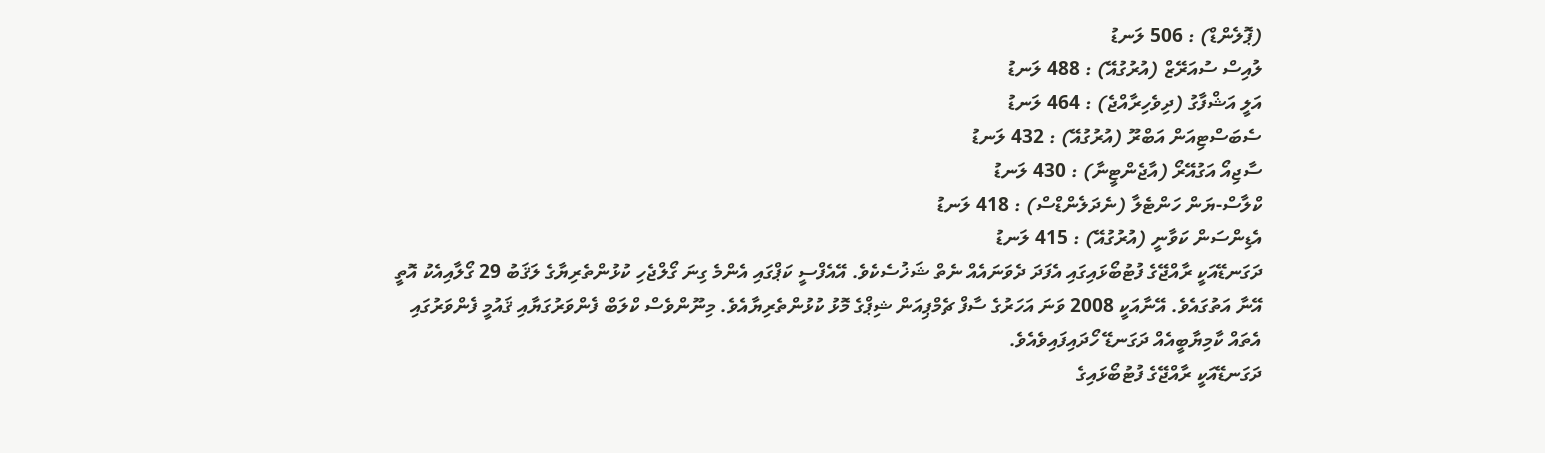(ޕޮލެންޑް) : 506 ލަނޑު
ލުއިސް ސުއަރޭޒް (އުރުގުއޭ) : 488 ލަނޑު
އަލީ އަޝްފާގު (ދިވެހިރާއްޖެ) : 464 ލަނޑު
ސެބަސްޓިއަން އަބްރޫ (އުރުގުއޭ) : 432 ލަނޑު
ސާޖިއޯ އަގުއޭރޯ (އާޖެންޓީނާ) : 430 ލަނޑު
ކްލާސް-ޔަން ހަންޓެލާ (ނެދަލެންޑްސް) : 418 ލަނޑު
އެޑިންސަން ކަވާނީ (އުރުގުއޭ) : 415 ލަނޑު
ދަގަނޑޭއަކީ ރާއްޖޭގެ ފުޓުބޯޅައިގައި އެފަދަ ދެވަނައެއް ނެތް ޝަޚުސެކެވެ. އޭއެފްސީ ކަޕްގައި އެންމެ ގިނަ ގޯލްޖެހި ކުޅުންތެރިޔާގެ ލަޤަބު 29 ގޯލާއިއެކު އޮތީ އޭނާ އަތުގައެވެ. އޭނާއަކީ 2008 ވަނަ އަހަރުގެ ސާފް ޗެމްޕިއަން ޝިޕްގެ މޮޅު ކުޅުންތެރިޔާއެވެ. މިނޫންވެސް ކްލަބް ފެންވަރުގަޔާއި ޤައުމީ ފެންވަރުގައި އެތައް ކާމިޔާބީއެއް ދަގަނޑޭ ހޯދައިފައިވެއެވެ.
ދަގަނޑޭއަކީ ރާއްޖޭގެ ފުޓުބޯޅައިގެ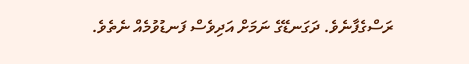ރަސްގެފާނެވެ. ދަގަނޑޭގެ ނަމަށް އަދިވެސް ފަނޑުވުމެއް ނެތެވެ.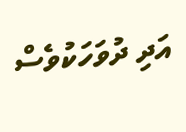އަދި ދުވަހަކުވެސް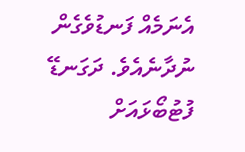އެނަމެއް ފަނޑުވެގެން ނުދާނެއެވެ. ދަގަނޑޭ ފުޓުބޯޅައަށް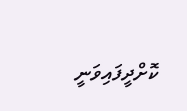ކޮށްދީފައިވަނީ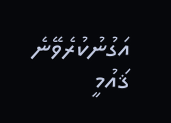އަގުނުކުރެވޭނެ ޤައުމީ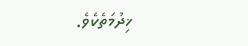ޚިދުމަތެކެވެ.